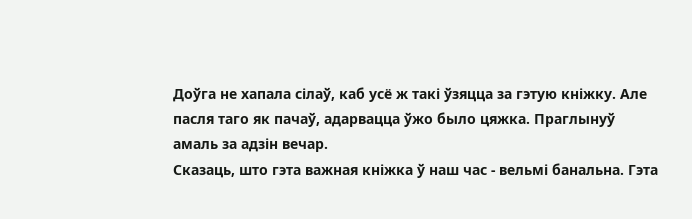Доўга не хапала сілаў, каб усё ж такі ўзяцца за гэтую кніжку. Але пасля таго як пачаў, адарвацца ўжо было цяжка. Праглынуў амаль за адзін вечар.
Сказаць, што гэта важная кніжка ў наш час - вельмі банальна. Гэта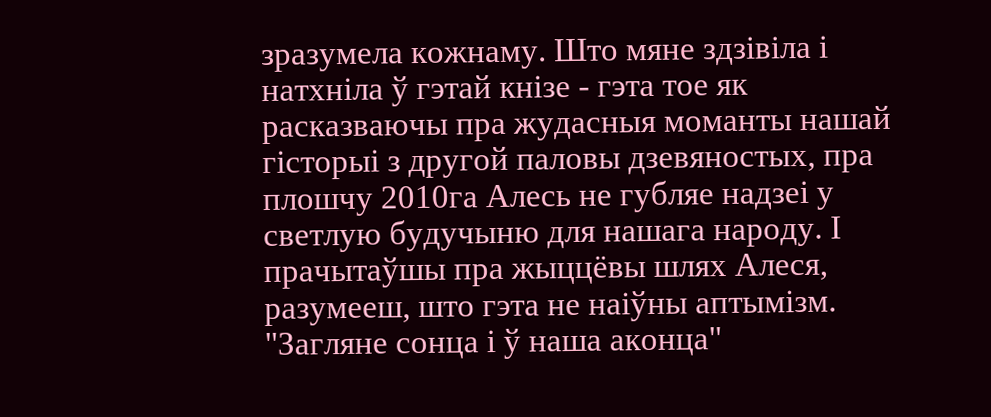зразумела кожнаму. Што мяне здзівіла і натхніла ў гэтай кнізе - гэта тое як расказваючы пра жудасныя моманты нашай гісторыі з другой паловы дзевяностых, пра плошчу 2010га Алесь не губляе надзеі у светлую будучыню для нашага народу. І прачытаўшы пра жыццёвы шлях Алеся, разумееш, што гэта не наіўны аптымізм. "Загляне сонца і ў наша аконца"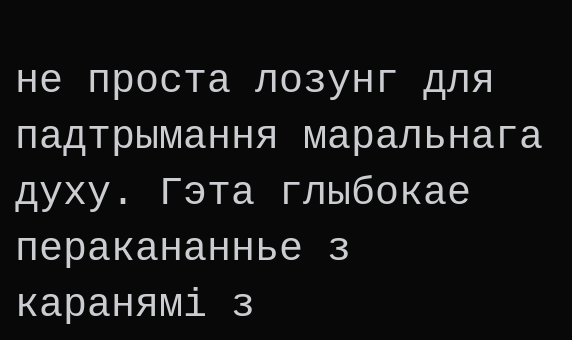не проста лозунг для падтрымання маральнага духу. Гэта глыбокае перакананнье з каранямі з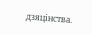дзяцінства.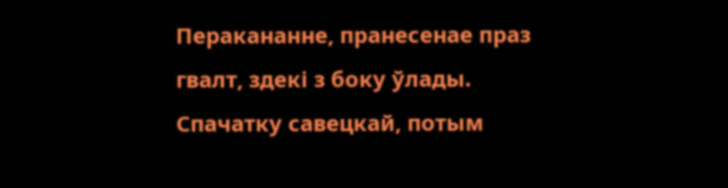Перакананне, пранесенае праз гвалт, здекі з боку ўлады. Спачатку савецкай, потым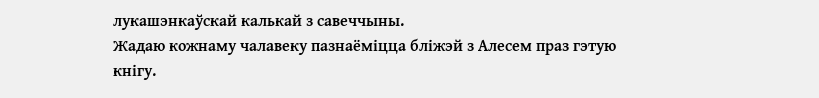лукашэнкаўскай калькай з савеччыны.
Жадаю кожнаму чалавеку пазнаёміцца бліжэй з Алесем праз гэтую кнігу.